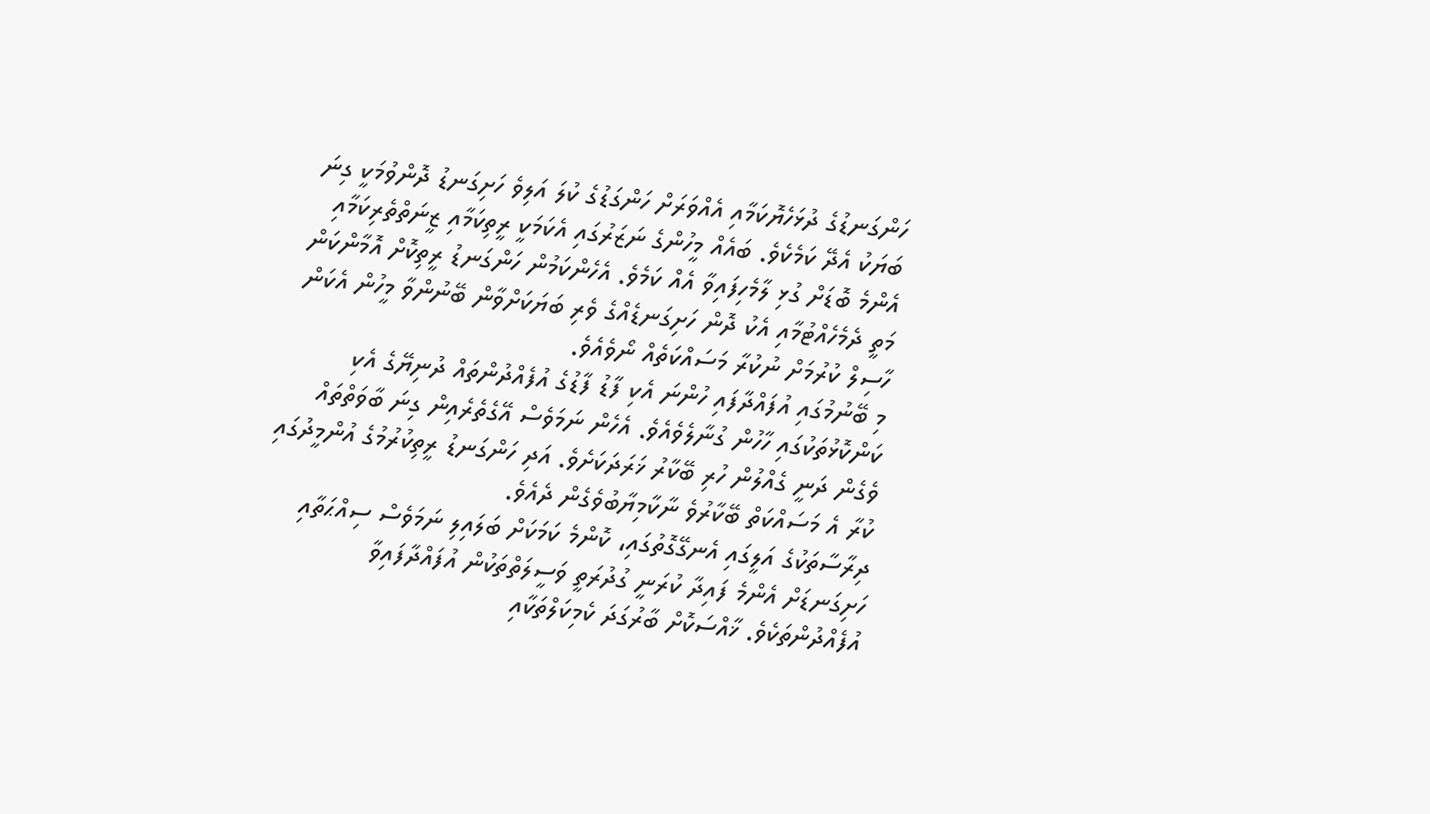ހަންގަނޑުގެ ދުޅަހެޔޮކަމާއި އެއްވަރަށް ހަންގަޑުގެ ކުލަ އަލިވެ ހަށިގަނޑު ދޮންވުމަކީ ގިނަ ބަޔަކު އެދޭ ކަމެކެވެ. ބައެއް މީހުންގެ ނަޒަރުގައި އެކަމަކީ ރީތިކަމާއި ޒީނަތްތެރިކަމާއި އެންމެ ބޮޑަށް ގުޅި ލާމެހިފައިވާ އެއް ކަމެވެ. އެހެންކަމުން ހަންގަނޑު ރީތިކޮށް އޮމާންކަން މަތީ ދެމެހެއްޓުމާއި އެކު ދޮން ހަށިގަނޑެއްގެ ވެރި ބަޔަކަށްވާން ބޭނުންވާ މީހުން އެކަން ހާސިލް ކުރުމަށް ނުކުރާ މަސައްކަތެއް ނޯވެއެވެ.
މި ބޭނުމުގައި އުފައްދާފައި ހުންނަ އެކި ފާޑު ފާޑުގެ އުފެއްދުންތައް ދުނިޔޭގެ އެކި ކަންކޮޅުތަކުގައި ހާހުން ގުނާލެވެއެވެ. އެހެން ނަމަވެސް އޭގެތެރެއިން ގިނަ ބާވަތްތައް ވެގެން ދަނީ ގެއްލުން ހުރި ބޭކާރު ޚަރަދަކަށެވެ. އަދި ހަންގަނޑު ރީތިކުރުމުގެ އުންމީދުގައި ކުރާ އެ މަސައްކަތް ބޭކާރުވެ ނާކާމިޔާބުވެގެން ދެއެވެ.
ދިރާސާތަކުގެ އަލީގައި އެނގޭގޮތުގައި، ކޮންމެ ކަމަކަށް ބަލައިލި ނަމަވެސް ސިއްޙަތާއި ހަށިގަނޑަށް އެންމެ ފައިދާ ކުރަނީ ގުދުރަތީ ވަސީލަތްތަކުން އުފައްދާފައިވާ އުފެއްދުންތަކެވެ. ޚާއްސަކޮށް ބާރުގަދަ ކެމިކަލްތަކާއި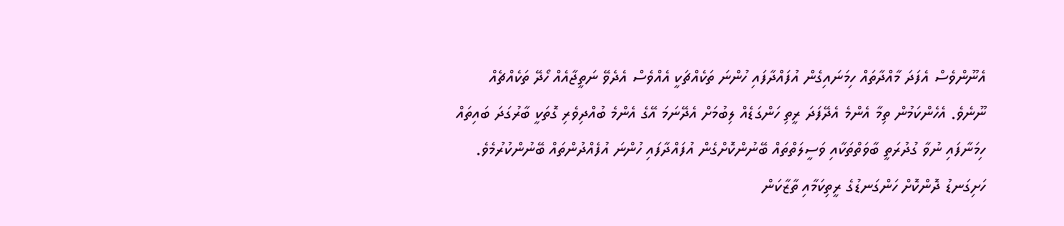އެނޫންވެސް އެފަދަ މާއްދާތައް ހިމަނައިގެން އުފައްދާފައި ހުންނަ ތަކެއްޗަކީ އެއްވެސް އެދެވޭ ނަތީޖާއެއް ހޯދޭ ތަކެއްޗެއް ނޫނެވެ. އެހެންކަމުން ތިމާ އެންމެ އެދޭފަދަ ރީތި ހަންގަޑެއް ލިބުމަށް އެދޭނަމަ އޭގެ އެންމެ ބުއްދިވެރި ގޮތަކީ ބާރުގަދަ ބައިތައް ހިމަނާފައި ނުވާ ގުދުރަތީ ބާވަތްތަކާއި ވަސީލަތްތައް ބޭނުންކޮށްގެން އުފައްދާފައި ހުންނަ އުފެއްދުންތައް ބޭނުންކުރުމެވެ.
ހަށިގަނޑު ދޮންކޮށް ހަންގަނޑުގެ ރީތިކަމާއި ތާޒާކަން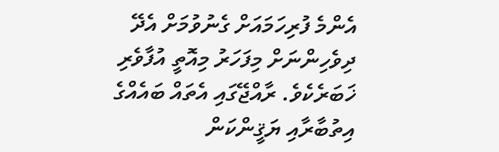އެންމެ ފުރިހަމައަށް ގެނުވުމަށް އެދޭ ދިވެހިންނަށް މިފަހަރު މިއޮތީ އުފާވެރި ޚަބަރެކެވެ. ރާއްޖޭގައި އެތައް ބައެއްގެ އިތުބާރާއި ޔަޤީންކަން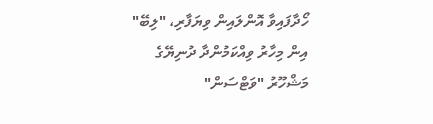ހޯދާފައިވާ އޮންލައިން ވިޔަފާރި، "ލިބޭ" އިން މިހާރު ވިއްކަމުންދާ ދުނިޔޭގެ މަޝްހޫރު "ވަޓްސަން"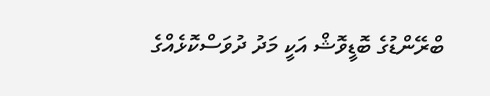ބްރޭންޑުގެ ބޮޑީވޮޝް އަކީ މަދު ދުވަސްކޮޅެއްގެ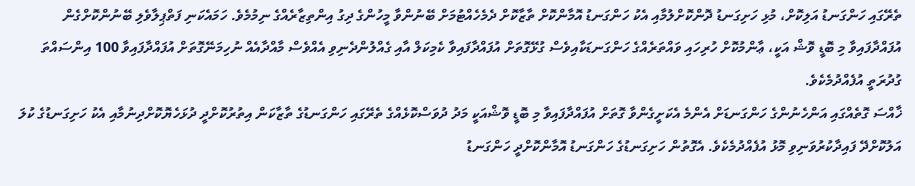ތެރޭގައި ހަންގަނޑު އަލިކޮށް، މުޅި ހަށިގަނޑު ދޮންކޮށްލުމާއި އެކު ހަންގަނޑު އޮމާންކޮށް ތާޒާކޮށް ދެމެހެއްޓުމަށް ބޭނުންވާ މީހުންގެ ދިގު އިންތިޒާރެއްގެ ނިމުމެވެ. ހަމައެކަނި ފަތްޕިލާވެލި ބޭނުންކޮށްގެން އުފައްދާފައިވާ މި ބޮޑީ ވޮޝް އަކީ، ޢާންމުކޮށް ހުރިހައި ވައްތަރެއްގެ ހަންގަނޑަކާއިވެސް ގުޅޭގޮތަށް އުފައްދާފައިވާ ކެމިކަލް އާއި ގެއްލުންދެނިވި އެއްވެސް މާއްދާއެއް ނުހިމަނޭގޮތަށް އުފައްދާފައިވާ 100 އިންސައްތަ ގުދުރަތީ އުފެއްދުމެކެވެ.
ޚާއްސަ ގޮތެއްގައި އަންހެނުންގެ ހަންގަނޑަށް އެންމެ އެކަށީގެންވާ ގޮތަށް އުފައްދާފައިވާ މި ބޮޑީ ވޮޝްއަކީ މަދު ދުވަސްކޮޅެއްގެ ތެރޭގައި ހަންގަނޑުގެ ތާޒާކަން އިތުރުކޮށްދީ ދުޅަހެޔޮކޮށްދިނުމާއި އެކު ހަށިގަނޑުގެ ކުލަ އަލުކޮށްދޭ ފައިދާކުރުވަނިވި މޮޅު އުފެއްދުމެކެވެ. އެގޮތުން ހަށިގަނޑުގެ ހަންގަނޑު އޮމާންކޮށްދީ ހަންގަނޑު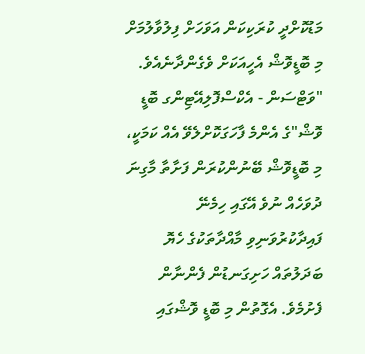މަޑުކޮށްދީ ކުރަކިކަން އަވަހަށް ފިލުވާލުމަށް މި ބޮޑީވޮޝް އެހީއަކަށް ވެގެންދާނެއެވެ.
"ވަޓްސަން - އެކްސްފޮލިއޭޓިންގ ބޮޑީ ވޮޝް"ގެ އެންމެ ފާހަގަކޮށްލެވޭ އެއް ކަމަކީ، މި ބޮޑީވޮޝް ބޭނުންކުރަން ފަށާތާ މާގިނަ ދުވަހެއް ނުވެ އޭގައި ހިމެނޭ ފައިދާކުރުވަނިވި މާއްދާތަކުގެ ހެޔޮ ބަދަލުތައް ހަށިގަނޑުން ފެންނާން ފެށުމެވެ. އެގޮތުން މި ބޮޑީ ވޮޝްގައި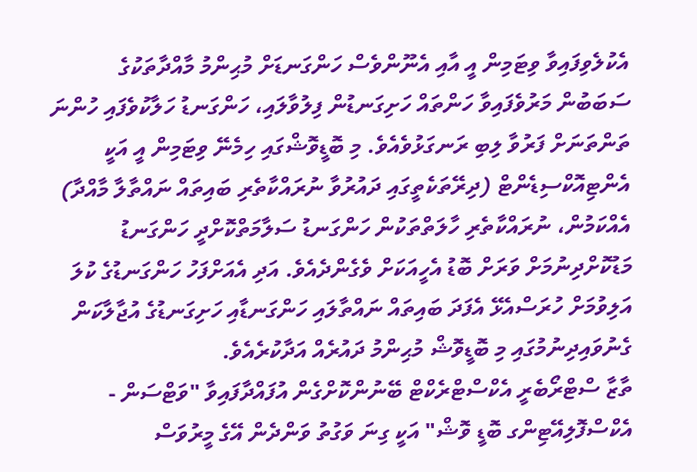އެކުލެވިފައިވާ ވިޓަމިން އީ އާއި އެނޫންވެސް ހަންގަނޑަށް މުޙިންމު މާއްދާތަކުގެ ސަބަބުން މަރުވެފައިވާ ހަންތައް ހަށިގަނޑުން ފިލުވާލައި، ހަންގަނޑު ހަލާކުވެފައި ހުންނަ ތަންތަނަށް ފަރުވާ ލިބި ރަނގަޅުވެއެވެ. މި ބޮޑީވޮޝްގައި ހިމެނޭ ވިޓަމިން އީ އަކީ އެންޓިއޮކްސިޑެންޓް (ދިރޭތަކެތީގައި ދައުރުވާ ނުރައްކާތެރި ބައިތައް ނައްތާލާ މާއްދާ) އެއްކަމުން، ނުރައްކާތެރި ހާލަތްތަކުން ހަންގަނޑު ސަލާމަތްކޮށްދީ ހަންގަނޑު މަޑުކޮށްދިނުމަށް ވަރަށް ބޮޑު އެހީއަކަށް ވެގެންދެއެވެ. އަދި އެއަށްފަހު ހަންގަނޑުގެ ކުލަ އަލިވުމަށް ހުރަސްއެޅޭ އެފަދަ ބައިތައް ނައްތާލައި ހަންގަނޑާއި ހަށިގަނޑުގެ އުޖާލާކަން ގެނުވައިދިނުމުގައި މި ބޮޑީވޮޝް މުޙިންމު ދައުރެއް އަދާކުރެއެވެ.
ތާޒާ ސްޓްރޯބެރީ އެކްސްޓްރެކްޓް ބޭނުންކޮށްގެން އުފައްދާފައިވާ "ވަޓްސަން - އެކްސްފޮލިއޭޓިންގ ބޮޑީ ވޮޝް" އަކީ ގިނަ ވަގުތު ވަންދެން އޭގެ މީރުވަސް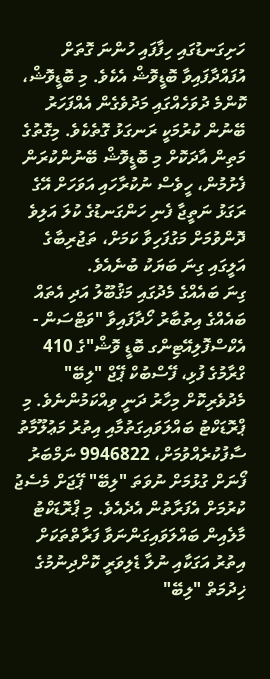ހަށިގަނޑުގައި ހިފާފައި ހުންނަ ގޮތަށް އުފައްދާފައިވާ ބޮޑީވޮޝް އެކެވެ. މި ބޮޑީވޮޝް، ކޮންމެ ދުވަހެއްގައި މަދުވެގެން އެއްފަހަރު ބޭނުން ކުރުމަކީ ރަނގަޅު ގޮތެކެވެ. މިގޮތުގެ މަތިން އާދަކޮށް މި ބޮޑީވޮޝް ބޭނުންކުރަން ފެށުމުން، ހީވެސް ނުކުރާހައި އަވަހަށް އޭގެ ރަގަޅު ނަތީޖާ ފެނި ހަންގަނޑުގެ ކުލަ އަލިވެ ދޮންވުމަށް މަގުފަހިވާ ކަމަށް، ތަޖުރިބާގެ އަލީގައި ގިނަ ބަޔަކު ބުނެއެވެ.
ގިނަ ބައެއްގެ މެދުގައި މަޤުބޫލު އަދި އެތައް ބައެއްގެ އިތުބާރު ހޯދާފައިވާ "ވަޓްސަން - އެކްސްފޮލިއޭޓިންގ ބޮޑީ ވޮޝް"ގެ 410 ގްރާމުގެ ފުޅި، ފޭސްބުކް ޕޭޖް "ލިބޭ" މެދުވެރިކޮށް މިހާރު ދަނީ ވިއްކަމުންނެވެ. މި ޕްރޮޑަކްޓު ބައްލަވައިގަތުމާއި އިތުރު މަޢުލޫމާތު ސާފުކުރެއްވުމަށް، 9946822 ނަމްބަރު ފޯނަށް ގުޅުމަށް ނުވަތަ "ލިބޭ" ޕޭޖަށް މެސެޖު ކުރުމަށް އެފަރާތުން އެދެއެވެ. މި ޕްރޮޑަކްޓު މާލެއިން ބައްލަވައިގަންނަވާ ފަރާތްތަކަށް އިތުރު އަގަކާއި ނުލާ ޑެލިވަރީ ކޮށްދިނުމުގެ ޚިދުމަތް "ލިބޭ"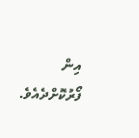އިން ފޯރުކޮށްދެއެވެ.